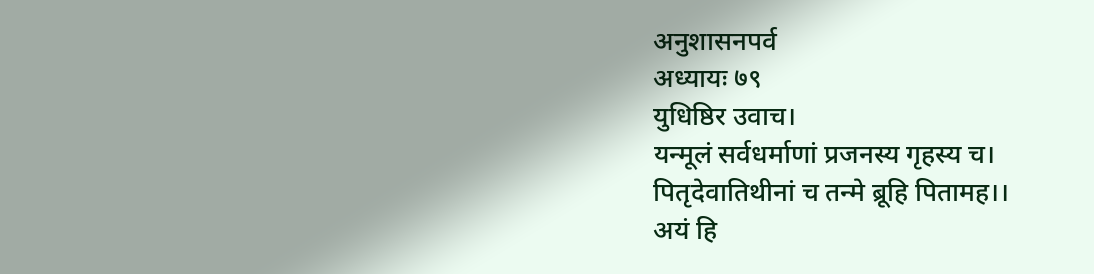अनुशासनपर्व
अध्यायः ७९
युधिष्ठिर उवाच।
यन्मूलं सर्वधर्माणां प्रजनस्य गृहस्य च।
पितृदेवातिथीनां च तन्मे ब्रूहि पितामह।।
अयं हि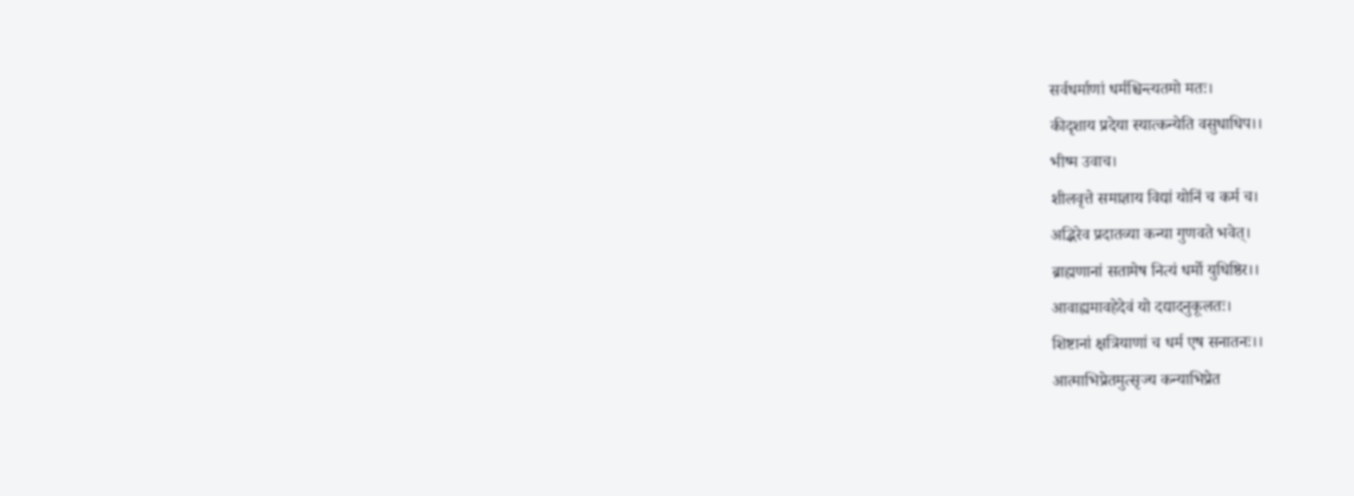सर्वधर्माणां धर्मश्चिन्त्यतमो मतः।
कीदृशाय प्रदेया स्यात्कन्येति वसुधाधिप।।
भीष्म उवाच।
शीलवृत्ते समाज्ञाय विद्यां योनिं च कर्म च।
अद्भिरेव प्रदातव्या कन्या गुणवते भवेत्।
ब्राह्मणानां सतामेष नित्यं धर्मो युधिष्ठिर।।
आवाह्यमावहेदेवं यो दद्यादनुकूलतः।
शिष्टानां क्षत्रियाणां च धर्म एष सनातनः।।
आत्माभिप्रेतमुत्सृज्य कन्याभिप्रेत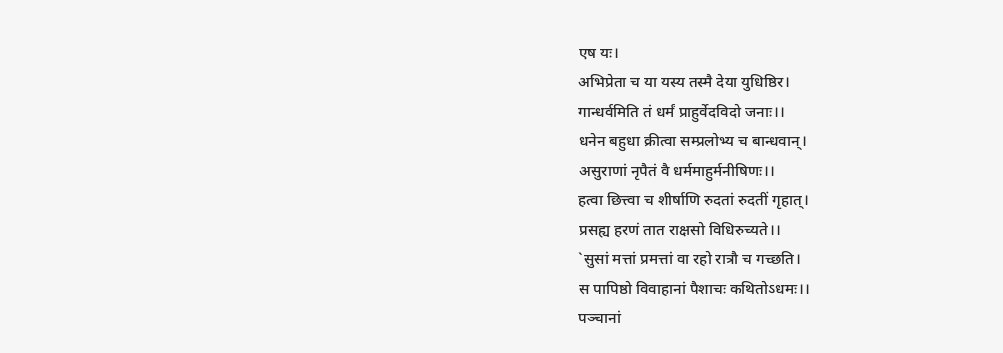एष यः।
अभिप्रेता च या यस्य तस्मै देया युधिष्ठिर।
गान्धर्वमिति तं धर्मं प्राहुर्वेदविदो जनाः।।
धनेन बहुधा क्रीत्वा सम्प्रलोभ्य च बान्धवान्।
असुराणां नृपैतं वै धर्ममाहुर्मनीषिणः।।
हत्वा छित्त्वा च शीर्षाणि रुदतां रुदतीं गृहात्।
प्रसह्य हरणं तात राक्षसो विधिरुच्यते।।
`सुसां मत्तां प्रमत्तां वा रहो रात्रौ च गच्छति।
स पापिष्ठो विवाहानां पैशाचः कथितोऽधमः।।
पञ्चानां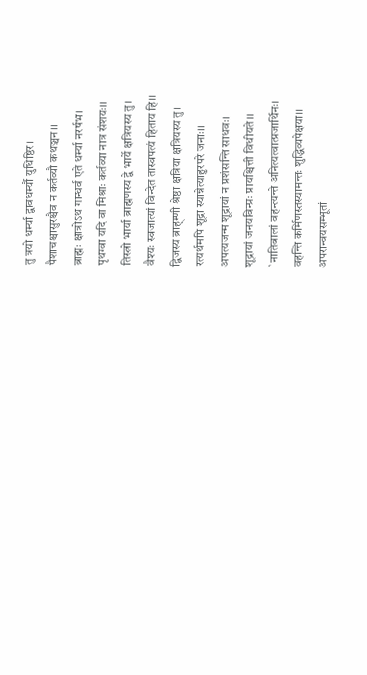तु त्रयो धर्म्या द्वावधर्म्यौ युधिष्ठिर।
पैशाचश्चासुरश्चैव न कर्तव्यौ कथञ्चन।।
ब्राह्मः क्षात्रोऽथ गान्धर्व एते धर्म्या नरर्षभ।
पृथग्वा यदि वा मिश्राः कर्तव्या नात्र संशयः।।
तिस्त्रो भार्या ब्राह्मणस्य द्वे भार्ये क्षत्रियस्य तु।
वैश्यः स्वजात्यां विन्देत तास्वपत्यं हिताय हि।।
द्विजस्य ब्राह्म्णी श्रेष्ठा क्षत्रिया क्षत्रियस्य तु।
रत्यर्थमपि शूद्रा स्यान्नेत्याहुरपरे जनाः।।
अपत्यजन्म शूद्रायां न प्रशंसन्ति साधवः।
शूद्रायां जनयविन्प्रः प्रायश्चित्ती विधीयते।।
`नातिबालां वहन्त्यन्ते अनित्यत्वात्प्रजार्थिनः।
वहन्ति कर्मिणस्तस्यामन्तः शुद्धिव्यपेक्षया।।
अपरान्वयसम्भूतां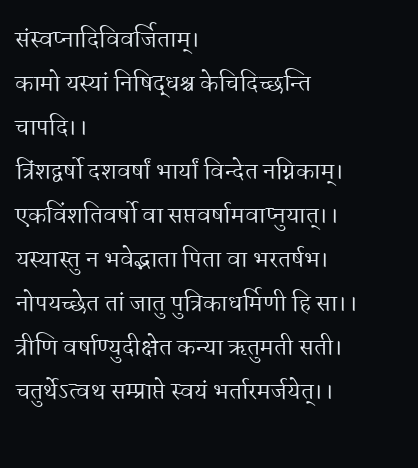संस्वप्नादिविवर्जिताम्।
कामो यस्यां निषिद्धश्च केचिदिच्छन्ति चापदि।।
त्रिंशद्वर्षो दशवर्षां भार्यां विन्देत नग्निकाम्।
एकविंशतिवर्षो वा सप्तवर्षामवाप्नुयात्।।
यस्यास्तु न भवेद्भाता पिता वा भरतर्षभ।
नोपयच्छेत तां जातु पुत्रिकाधर्मिणी हि सा।।
त्रीणि वर्षाण्युदीक्षेत कन्या ऋतुमती सती।
चतुर्थेऽत्वथ सम्प्राप्ते स्वयं भर्तारमर्जयेत्।।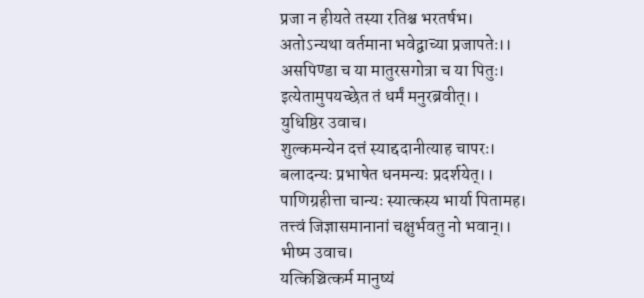प्रजा न हीयते तस्या रतिश्च भरतर्षभ।
अतोऽन्यथा वर्तमाना भवेद्वाच्या प्रजापतेः।।
असपिण्डा च या मातुरसगोत्रा च या पितुः।
इत्येतामुपयच्छेत तं धर्मं मनुरब्रवीत्।।
युधिष्ठिर उवाच।
शुल्कमन्येन दत्तं स्याद्ददानीत्याह चापरः।
बलादन्यः प्रभाषेत धनमन्यः प्रदर्शयेत्।।
पाणिग्रहीत्ता चान्यः स्यात्कस्य भार्या पितामह।
तत्त्वं जिज्ञासमानानां चक्षुर्भवतु नो भवान्।।
भीष्म उवाच।
यत्किञ्चित्कर्म मानुष्यं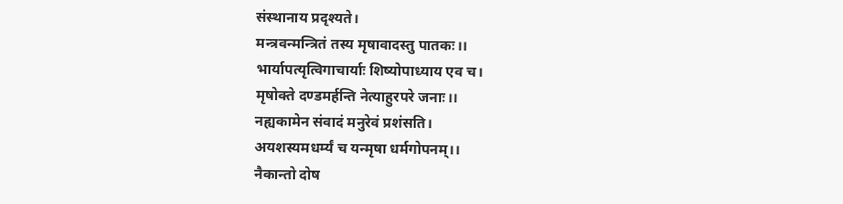संस्थानाय प्रदृश्यते।
मन्त्रवन्मन्त्रितं तस्य मृषावादस्तु पातकः।।
भार्यापत्यृत्विगाचार्याः शिष्योपाध्याय एव च।
मृषोक्ते दण्डमर्हन्ति नेत्याहुरपरे जनाः।।
नह्यकामेन संवादं मनुरेवं प्रशंसति।
अयशस्यमधर्म्यं च यन्मृषा धर्मगोपनम्।।
नैकान्तो दोष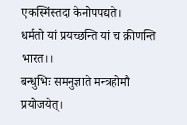एकस्मिंस्तदा केनोपपद्यते।
धर्मतो यां प्रयच्छन्ति यां च क्रीणन्ति भारत।।
बन्धुभिः समनुज्ञाते मन्त्रहोमौ प्रयोजयेत्।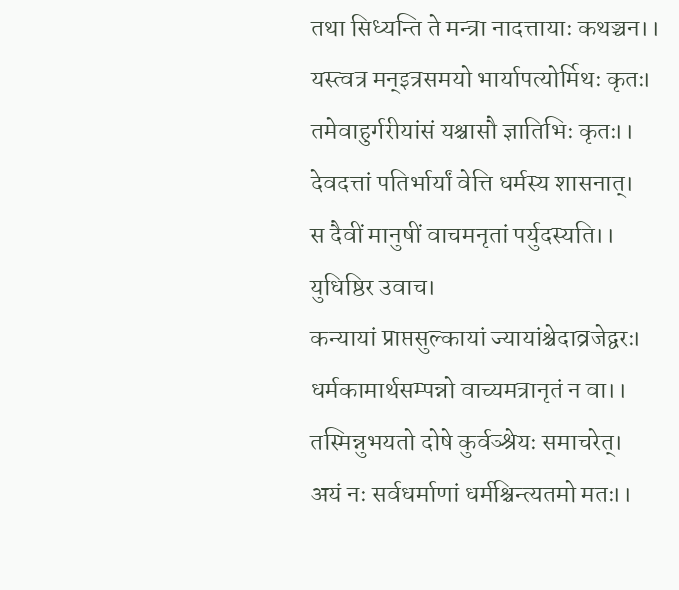तथा सिध्यन्ति ते मन्त्रा नादत्तायाः कथञ्चन।।
यस्त्वत्र मन्इत्रसमयो भार्यापत्योर्मिथः कृतः।
तमेवाहुर्गरीयांसं यश्चासौ ज्ञातिभिः कृतः।।
देवदत्तां पतिर्भार्यां वेत्ति धर्मस्य शासनात्।
स दैवीं मानुषीं वाचमनृतां पर्युदस्यति।।
युधिष्ठिर उवाच।
कन्यायां प्राप्तसुल्कायां ज्यायांश्चेदाव्रजेद्वरः।
धर्मकामार्थसम्पन्नो वाच्यमत्रानृतं न वा।।
तस्मिन्नुभयतो दोषे कुर्वञ्श्रेयः समाचरेत्।
अयं नः सर्वधर्माणां धर्मश्चिन्त्यतमो मतः।।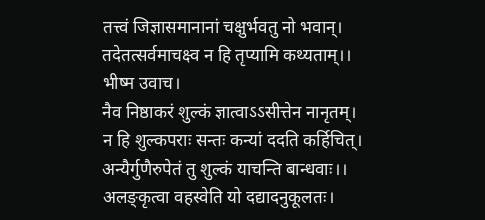तत्त्वं जिज्ञासमानानां चक्षुर्भवतु नो भवान्।
तदेतत्सर्वमाचक्ष्व न हि तृप्यामि कथ्यताम्।।
भीष्म उवाच।
नैव निष्ठाकरं शुल्कं ज्ञात्वाऽऽसीत्तेन नानृतम्।
न हि शुल्कपराः सन्तः कन्यां ददति कर्हिचित्।
अन्यैर्गुणैरुपेतं तु शुल्कं याचन्ति बान्धवाः।।
अलङ्कृत्वा वहस्वेति यो दद्यादनुकूलतः।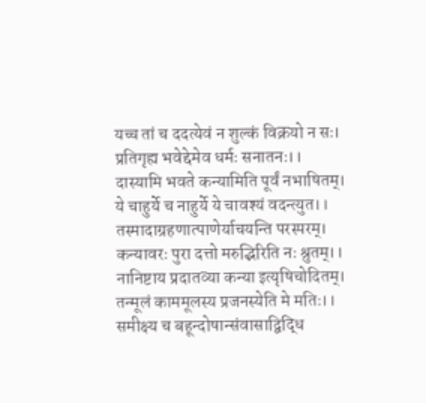यच्च तां च ददत्येवं न शुल्कं विक्रयो न सः।
प्रतिगृह्य भवेद्देमेव धर्मः सनातनः।।
दास्यामि भवते कन्यामिति पूर्वं नभाषितम्।
ये चाहुर्ये च नाहुर्ये ये चावश्यं वदन्त्युत।।
तस्मादाग्रहणात्पाणेर्याचयन्ति परस्परम्।
कन्यावरः पुरा दत्तो मरुद्भिरिति नः श्रुतम्।।
नानिष्टाय प्रदातव्या कन्या इत्यृषिचोदितम्।
तन्मूलं काममूलस्य प्रजनस्येति मे मतिः।।
समीक्ष्य च बहून्दोषान्संवासाद्विद्धि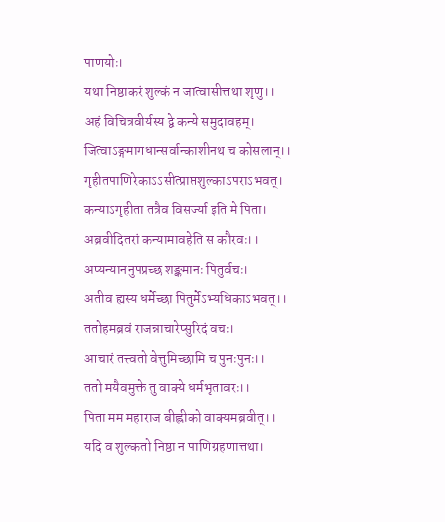पाणयोः।
यथा निष्ठाकरं शुल्कं न जात्वासीत्तथा शृणु।।
अहं विचित्रवीर्यस्य द्वे कन्ये समुदावहम्।
जित्वाऽङ्गमागधान्सर्वान्काशीनथ च कोसलान्।।
गृहीतपाणिरेकाऽऽसीत्प्राप्तशुल्काऽपराऽभवत्।
कन्याऽगृहीता तत्रैव विसर्ज्या इति मे पिता।
अब्रवीदितरां कन्यामावहेति स कौरवः।।
अप्यन्याननुपप्रच्छ शङ्कमानः पितुर्वचः।
अतीव ह्यस्य धर्मेच्छा पितुर्मेऽभ्यधिकाऽभवत्।।
ततोहमब्रवं राजन्नाचारेप्सुरिदं वचः।
आचारं तत्त्वतो वेत्तुमिच्छामि च पुनःपुनः।।
ततो मयैवमुक्ते तु वाक्ये धर्मभृतावरः।।
पिता मम महाराज बीह्लीको वाक्यमब्रवीत्।।
यदि व शुल्कतो निष्ठा न पाणिग्रहणात्तथा।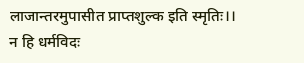लाजान्तरमुपासीत प्राप्तशुल्क इति स्मृतिः।।
न हि धर्मविदः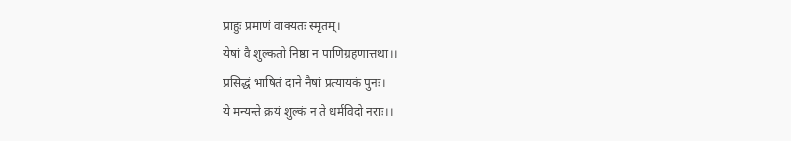प्राहुः प्रमाणं वाक्यतः स्मृतम्।
येषां वै शुल्कतो निष्ठा न पाणिग्रहणात्तथा।।
प्रसिद्धं भाषितं दाने नैषां प्रत्यायकं पुनः।
ये मन्यन्ते क्रयं शुल्कं न ते धर्मविदो नराः।।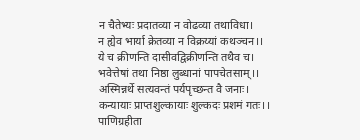न चैतेभ्यः प्रदातव्या न वोढव्या तथाविधा।
न ह्येव भार्या क्रेतव्या न विक्रय्यां कथञ्चन।।
ये च क्रीणन्ति दासीवद्विक्रीणन्ति तथैव च।
भवेत्तेषां तथा निष्ठा लुब्धानां पापचेतसाम्।।
अस्मिन्नर्थे सत्यवन्तं पर्यपृच्छन्त वै जनाः।
कन्यायाः प्राप्तशुल्कायाः शुल्कदः प्रशमं गतः।।
पाणिग्रहीता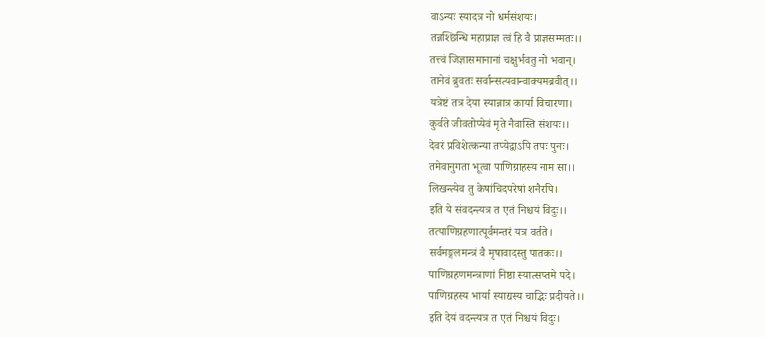वाऽन्यः स्यादत्र नो धर्मसंशयः।
तन्नश्छिन्धि महाप्राज्ञ त्वं हि वै प्राज्ञसम्मतः।।
तत्त्वं जिज्ञासमानानां चक्षुर्भवतु नो भवान्।
तानेवं ब्रुवतः सर्वान्सत्यवान्वाक्यमब्रवीत्।।
यत्रेष्टं तत्र देया स्यान्नात्र कार्या विचारणा।
कुर्वते जीवतोप्येवं मृते नैवास्ति संशयः।।
देवरं प्रविशेत्कन्या तप्येद्वाऽपि तपः पुनः।
तमेवानुगता भूत्वा पाणिग्राहस्य नाम सा।।
लिखन्त्येव तु केषांचिदपरेषां शनैरपि।
इति ये संवदन्त्यत्र त एतं निश्चयं विदुः।।
तत्पाणिग्रहणात्पूर्वमन्तरं यत्र वर्तते।
सर्वमङ्गलमन्त्रं वै मृषावादस्तु पातकः।।
पाणिग्रहणमन्त्राणां निष्ठा स्यात्सप्तमे पदे।
पाणिग्रहस्य भार्या स्याद्यस्य चाद्भिः प्रदीयते।।
इति देयं वदन्त्यत्र त एतं निश्चयं विदुः।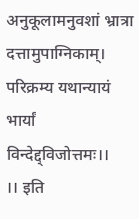अनुकूलामनुवशां भ्रात्रा दत्तामुपाग्निकाम्।
परिक्रम्य यथान्यायं भार्यां विन्देद्द्विजोत्तमः।।
।। इति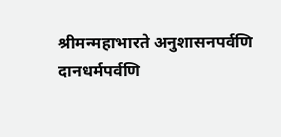श्रीमन्महाभारते अनुशासनपर्वणि
दानधर्मपर्वणि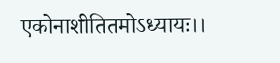एकोनाशीतितमोऽध्यायः।।